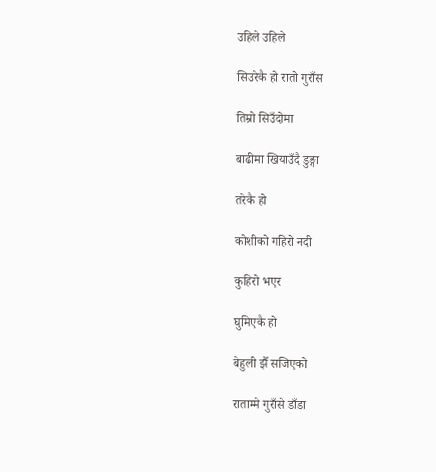उहिले उहिले

सिउरेकै हो रातो गुराँस

तिम्रो सिउँदोमा

बाढीमा खियाउँदै डुङ्गा

तरेकै हो

कोशीको गहिरो नदी

कुहिरो भएर

घुमिएकै हो

बेहुली झैँ सजिएको

राताम्मे गुराँसे डाँडा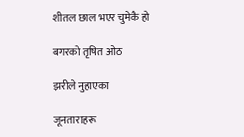शीतल छाल भएर चुमेकै हो

बगरको तृषित ओठ

झरीले नुहाएका

जूनताराहरू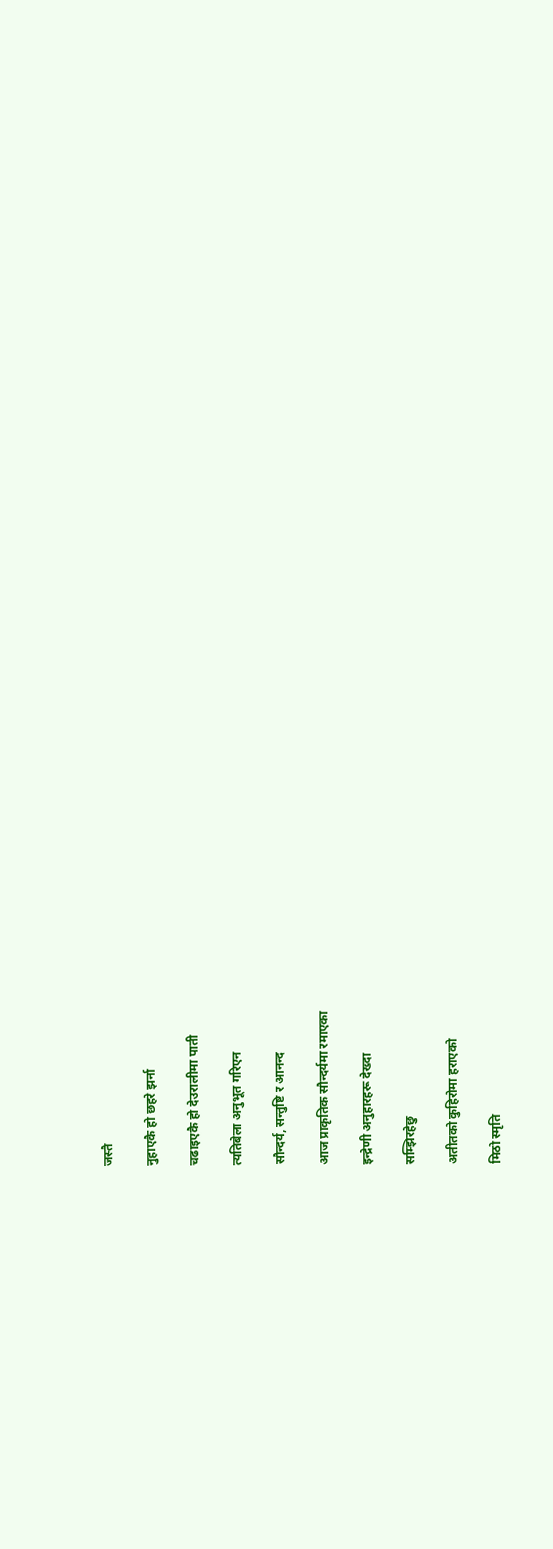जस्तै

नुहाएकै हो छहरे झर्ना

चढाइएकै हो देउरालीमा पाती

त्यतिबेला अनुभूत गरिएन

सौन्दर्य, सन्तुष्टि र आनन्द

आज प्राकृतिक सौन्दर्यमा रमाएका

इन्द्रेणी अनुहारहरू देख्दा

सम्झिरहेछु

अतीतको कुहिरोमा हराएको

मिठो स्मृति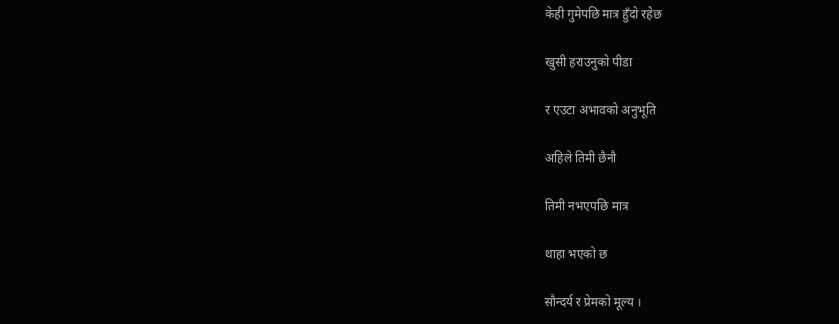केही गुमेपछि मात्र हुँदो रहेछ

खुसी हराउनुको पीडा

र एउटा अभावको अनुभूति

अहिले तिमी छैनौ

तिमी नभएपछि मात्र

थाहा भएको छ

सौन्दर्य र प्रेमको मूल्य ।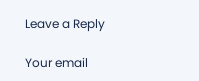Leave a Reply

Your email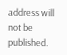address will not be published.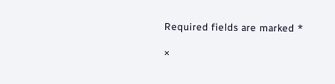Required fields are marked *

×